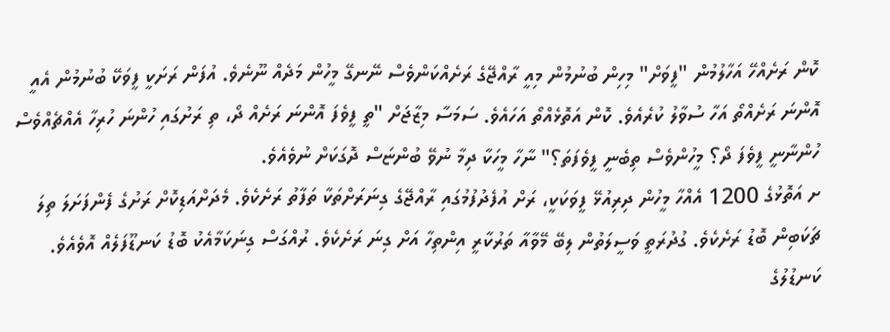ކޮން ރަށެއްހޭ އަހާލުމުން "ފީވަށް" މިހިން ބުނުމުން މިއީ ރާއްޖޭގެ ރަށެއްކަންވެސް ނޭނގޭ މީހުން މަދެއް ނޫނެވެ. އުފަން ރަށަކީ ފީވަކޭ ބުނުމުން އެއީ އޮންނަ ރަށެއްތޯ އަހާ ސުވާލު ކުރެއެވެ. ކޮން އަތޮޅެއްތޯ އަހައެވެ. ސަމަސާ މިޒާޖަށް "ތީ ފީވެފަ އޮންނަ ރަށެއް ދޯ، ތި ރަށުގައި ހުންނަ ހުރިހާ އެއްޗެއްވެސް ހުންނާނީ ފީވެފަ ދޯ؟ މީހުންވެސް ތިބެނީ ފީވެފަތަ؟" ނާހާ މީހަކާ ދިމާ ނުވޭ ބުންޏަސް ދޮގަކަށް ނުވެއެވެ.
ށ އަތޮޅުގެ 1200 އެއްހާ މީހުން ދިރިއުޅޭ ފީވަކަކީ، ރަށް އުފެދުފުމުގައި ރާއްޖޭގެ ގިނަރަށްތަކާ ތަފާތު ރަށެކެވެ. މެދަށްއަޑިކޮށް ރަށުގެ ފެންފަށަލަ ތިލަ ޗަކަބިން ބޮޑު ރަށެކެވެ. ގުދުރަތީ ވަސީލަތުން ލިބޭ މޭވާއާ ތަރުކާރީ އިންތިހާ އަށް ގިނަ ރަށެކެވެ. ރުއްގަސް ގިނަކަމާއެކު ބޮޑު ކަނޑޫފަލެއް އޮވެއެވެ. ކަނޑުލުގެ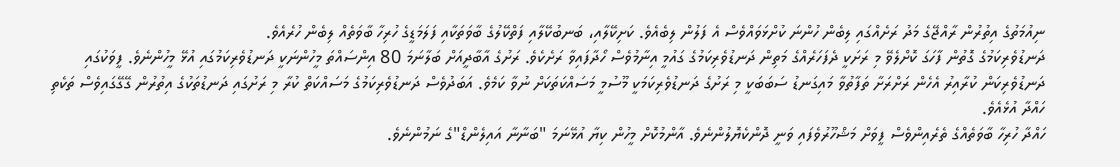ނިއުމަތުގެ އިތުރުން ރާއްޖޭގެ މަދު ރަށެއްގައި ލިބެން ހުންނަ ކުށްޅަވައްވެސް އެ ފަލުން ލިބެއެވެ. ކަށިކޭލާއި، ބަނބުކޭލާއި ފަތްކޭލުގެ ބާވަތަކާއި ފަލަމަޑީގެ ހުރިހާ ބާވަތެއް ލިބެން ހުރެއެވެ.
ދަނޑުވެރިކަމުގެ ގޮތުން ފާހަގަ ކޮށްލެވޭ މި ރަށަކީ ދެފަހަރެއްގެ މަތިން ދަނޑުވެރިކަމުގެ ގައުމީ އިނާމުވެސް ހޯދާފައިވާ ރަށެކެވެ. ރަށުގެ އާބާދީއަށް ބަލާނަމަ 80 އިންސައްތަ މީހުންނަކީ ދަނޑުވެރިކަމުގައި އުޅޭ މީހުންނެވެ. ފީވަކުގައި ދަނޑުވެރިކަން ކުރާއިރު އެހެން ރަށްރަށާ ތަފާތުވާ މައިގަނޑު ސަބަބަކީ މި ރަށުގެ ދަނޑުވެރިކަމަކީ މޫސުމީ މަސައްކަތަކަށް ނުވާ ކަމެވެ. އަބަދުވެސް ދަނޑުވެރިކަމުގެ މަސައްކަތް ކުރާ މި ރަށުގައި ދަނޑުތަކުގެ އިތުރުން ގޭގޭގައިވެސް ތަކެތި ހައްދާ އުޅެއެވެ.
ހައްދާ ހުރިހާ ބާވަތެއްގެ ތެރެއިންވެސް ފީވަށް މަޝްހޫރުވެފައި ވަނީ ދޮންކެޔޮލުންނެވެ. އާންމުކޮށް މީހުން ކިޔާ އުޅޭނަމަ "ބަނާނާ އައިލެންޑް"ގެ ނަމުންނެވެ.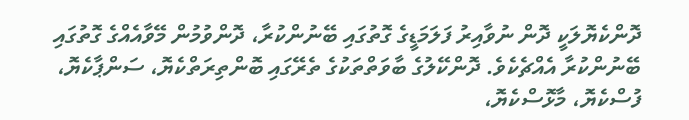ދޮންކެޔޮލަކީ ދޮން ނުވާއިރު ފަލަމަޑީގެ ގޮތުގައި ބޭނުންކުރާ، ދޮންވުމުން މޭވާއެއްގެ ގޮތުގައި ބޭނުންކުރާ އެއްޗެކެވެ. ދޮންކޭލުގެ ބާވަތްތަކުގެ ތެރޭގައި ބޮންތިރަތްކެޔޮ، ސަންޕާކެޔޮ، ފުސްކެޔޮ، މާޅޮސްކެޔޮ،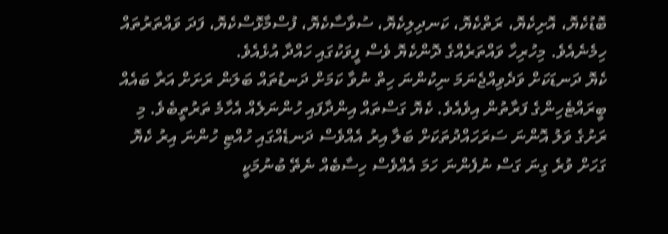ބޮޑުކެޔޮ، އޮށިކެޔޮ، ރަތްކެޔޮ، ކަނދިލިކެޔޮ، ސުވާސާކެޔޮ، ފުސްމާޅޮސްކެޔޮ، ފަދަ ވައްތަރުތައް ހިމެނެއެވެ. މިހުރިހާ ވައްތަރެއްގެ ދޮންކެޔޮ ވެސް ފީވަކުގައި ހައްދާ އުޅެއެވެ.
ކެޔޮ ދަނޑަކަށް ވަދެވިއްޖެނަމަ ނިކުންނަ ހިތް ނުވާ ކަމަށް ދަނޑުތައް ބަލަން ރަށަށް އަރާ ބައެއް ބީރައްޓެހިންގެ ފަރާތުން އިވެއެވެ. ކެޔޮ ގަސްތައް އިންދާފައި ހުންނަލެއް އެހާމެ ތަރުތީބެވެ. މި ރަށުގެ ވަލު އޮންނަ ސަރަހައްދުތަކަށް ބަލާ އިރު އެއްވެސް ދަނޑެއްގައި ހުއްޓި ހުންނަ އިރު ކެޔޮ ގަހަށް ވުރެ ގިނަ ގަސް ނުފެންނަ ހަމަ އެއްވެސް ހިސާބެއް ނެތޭ ބުނުމަކީ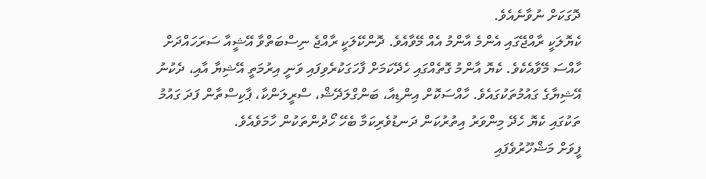ދޮގަކަށް ނުވާނެއެވެ.
ކެޔޮލަކީ ރާއްޖޭގައި އެންމެ އާންމު އެއް މޭވާއެވެ. ދޮންކޭލަކީ ރާއްޖެ ނިސްބަތްވާ އޭޝީއާ ސަރަހައްދަށް ހާއްސަ މޭވާއެކެވެ. ކެޔޮ އާންމު ގޮތެއްގައި ހެދޭކަމަށް ފާހަގަކުރެވިފައި ވަނީ އިރުމަތީ އޭޝިޔާ އާއި، ދެކުނު އޭޝިޔާގެ ގައުމުތަކުގައެވެ. ހާއްސަކޮށް އިންޑިއާ، ބަންގްލަދޭޝް، ސްރީލަންކާ، ޕާކިސްތާން ފަދަ ގައުމު ތަކުގައި ކެޔޮ ހެދޭ މިންވަރު އިތުރުކަން ދަނޑުވެރިކަމާ ބެހޭ ހޯދުންތަކުން ހާމަވެއެވެ.
ފީވަށް މަޝްހޫރުވެފައި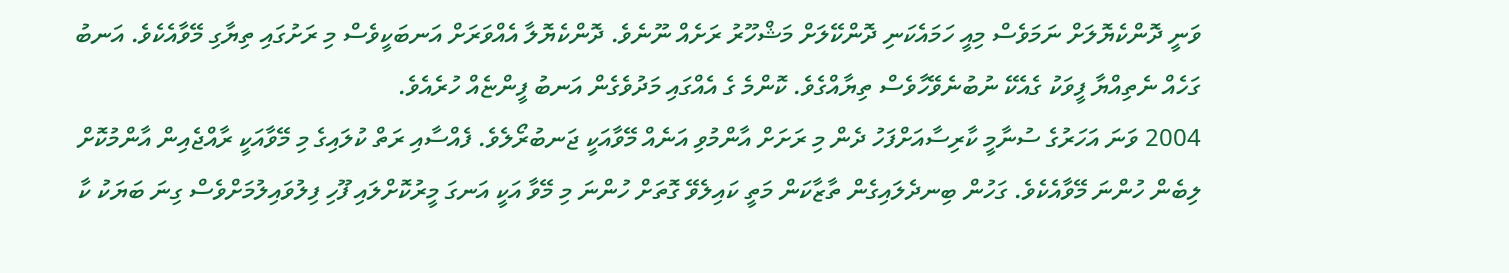ވަނީ ދޮންކެޔޮލަށް ނަމަވެސް މިއީ ހަމައެކަނި ދޮންކޭލަށް މަޝްހޫރު ރަށެއް ނޫނެވެ. ދޮންކެޔޮލާ އެއްވަރަށް އަނބަކީވެސް މި ރަށުގައި ތިޔާގި މޭވާއެކެވެ. އަނބު ގަހެއް ނެތިއްޔާ ފީވަކު ގެއެކޭ ނުބުނެވޭހާވެސް ތިޔާއްގެވެ. ކޮންމެ ގެ އެއްގައި މަދުވެގެން އަނބު ފީންޏެއް ހުރެއެވެ.
2004 ވަނަ އަހަރުގެ ސުނާމީ ކާރިސާއަށްފަހު ދެން މި ރަށަށް އާންމުވި އަނެއް މޭވާއަކީ ޖަނބުރޯލެވެ. ފެއްސާއި ރަތް ކުލައިގެ މި މޭވާއަކީ ރާއްޖެއިން އާންމުކޮށް ލިބެން ހުންނަ މޭވާއެކެވެ. ގަހުން ބިނދެލައިގެން ތާޒާކަން މަތީ ކައިލެވޭ ގޮތަށް ހުންނަ މި މޭވާ އަކީ އަނގަ މީރުކޮށްލައި ފޫހި ފިލުވައިލުމަށްވެސް ގިނަ ބަޔަކު ކާ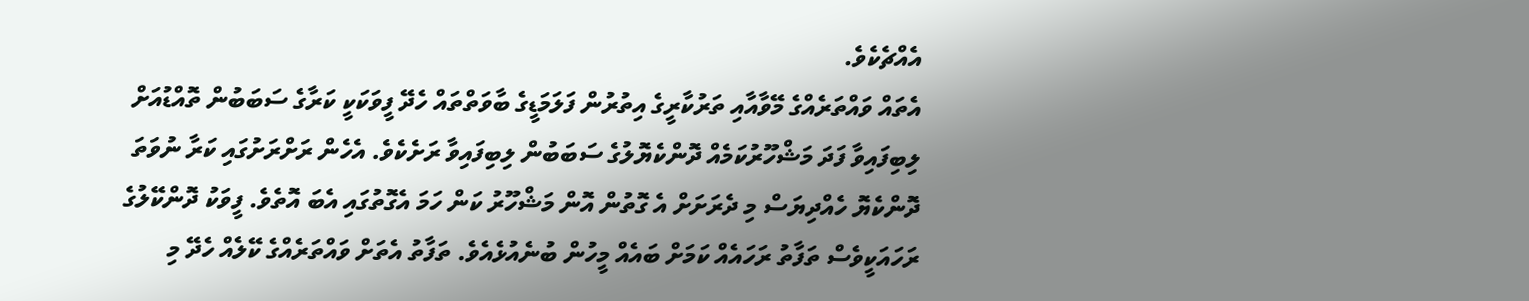އެއްޗެކެވެ.
އެތައް ވައްތަރެއްގެ މޭވާއާއި ތަރުކާރީގެ އިތުރުން ފަލަމަޑީގެ ބާވަތްތައް ހެދޭ ފީވަކަކީ ކަރާގެ ސަބަބުން ތޮއްޑުއަށް ލިބިފައިވާ ފަދަ މަޝްހޫރުކަމެއް ދޮންކެޔޮލުގެ ސަބަބުން ލިބިފައިވާ ރަށެކެވެ. އެހެން ރަށްރަށުގައި ކަރާ ނުވަތަ ދޮންކެޔޮ ހެއްދިޔަސް މި ދެރަށަށް އެ ގޮތުން އޮން މަޝްހޫރު ކަން ހަމަ އެގޮތުގައި އެބަ އޮތެވެ. ފީވަކު ދޮންކޭލުގެ ރަހައަކީވެސް ތަފާތު ރަހައެއް ކަމަށް ބައެއް މީހުން ބުނެއުޅެއެވެ. ތަފާތު އެތަށް ވައްތަރެއްގެ ކޭލެއް ހެދޭ މި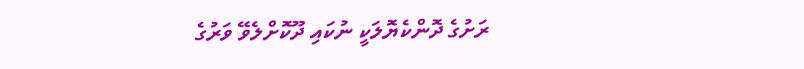ރަށުގެ ދޮންކެޔޮލަކީ ނުކައި ދޫކޮށްލެވޭ ވަރުގެ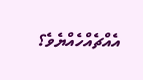އެއްޗެއްހެއްޔެވެ؟